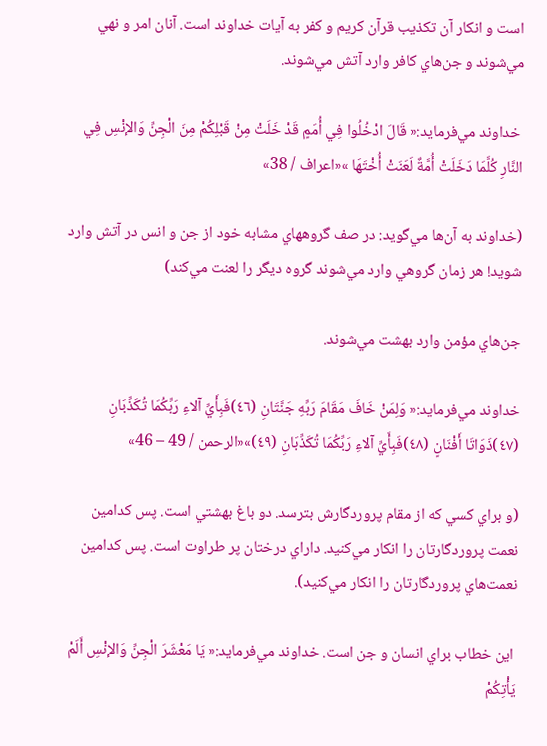است و انكار آن تكذيب قرآن كريم و كفر به آيات خداوند است. آنان امر و نهي مي‌شوند و جن‌هاي كافر وارد آتش مي‌شوند.

 خداوند مي‌فرمايد:« قَالَ ادْخُلُوا فِي أُمَمٍ قَدْ خَلَتْ مِنْ قَبْلِكُمْ مِنَ الْجِنِّ وَالإنْسِ فِي النَّارِ كُلَّمَا دَخَلَتْ أُمَّةٌ لَعَنَتْ أُخْتَهَا »«اعراف / 38»

(خداوند به آن‌ها مي‌گويد: در صف گروههاي مشابه خود از جن و انس در آتش وارد شويد! هر زمان گروهي وارد مي‌شوند گروه ديگر را لعنت مي‌كند)

جن‌هاي مؤمن وارد بهشت مي‌شوند.

خداوند مي‌فرمايد:« وَلِمَنْ خَافَ مَقَامَ رَبِّهِ جَنَّتَانِ (٤٦)فَبِأَيِّ آلاءِ رَبِّكُمَا تُكَذِّبَانِ (٤٧)ذَوَاتَا أَفْنَانٍ (٤٨)فَبِأَيِّ آلاءِ رَبِّكُمَا تُكَذِّبَانِ (٤٩)»«الرحمن / 49 – 46»

(و براي كسي كه از مقام پروردگارش بترسد. دو باغ بهشتي است. پس كدامين نعمت پروردگارتان را انكار مي‌‌كنيد. داراي درختان پر طراوت است. پس كدامين نعمت‌هاي پروردگارتان را انكار مي‌كنيد).

 اين خطاب براي انسان و جن است. خداوند مي‌فرمايد:« يَا مَعْشَرَ الْجِنِّ وَالإنْسِ أَلَمْ يَأْتِكُمْ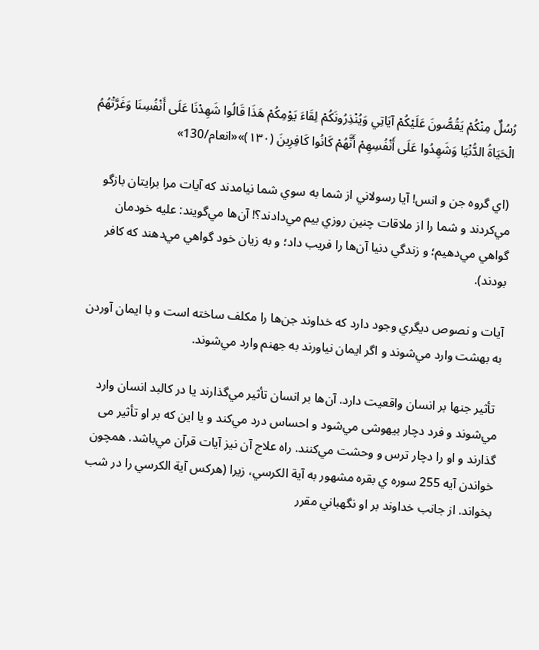رُسُلٌ مِنْكُمْ يَقُصُّونَ عَلَيْكُمْ آيَاتِي وَيُنْذِرُونَكُمْ لِقَاءَ يَوْمِكُمْ هَذَا قَالُوا شَهِدْنَا عَلَى أَنْفُسِنَا وَغَرَّتْهُمُ الْحَيَاةُ الدُّنْيَا وَشَهِدُوا عَلَى أَنْفُسِهِمْ أَنَّهُمْ كَانُوا كَافِرِينَ (١٣٠)»«انعام/130»

 (اي گروه جن و انس! آيا رسولاني از شما به سوي شما نيامدند كه آيات مرا برايتان بازگو مي‌كردند و شما را از ملاقات چنين روزي بيم مي‌دادند؟! آن‌ها مي‌گويند: عليه خودمان گواهي مي‌دهيم؛ و زندگي دنيا آن‌ها را فريب داد؛ و به زيان خود گواهي مي‌دهند كه كافر بودند).

آيات و نصوص ديگري وجود دارد كه خداوند جن‌ها را مكلف ساخته است و با ايمان آوردن به بهشت وارد مي‌شوند و اگر ايمان نياورند به جهنم وارد مي‌شوند.

 تأثير جنها بر انسان واقعيت دارد. آن‌ها بر انسان تأثير مي‌گذارند يا در كالبد انسان وارد مي‌شوند و فرد دچار بیهوشی مي‌شود و احساس درد مي‌كند و يا اين كه بر او تأثير می گذارند و او را دچار ترس و وحشت مي‌كنند. راه علاج آن نيز آيات قرآن مي‌باشد. همچون خواندن آيه 255 سوره ي بقره مشهور به آية الكرسي، زيرا (هركس آية الكرسي را در شب بخواند. از جانب خداوند بر او نگهباني مقرر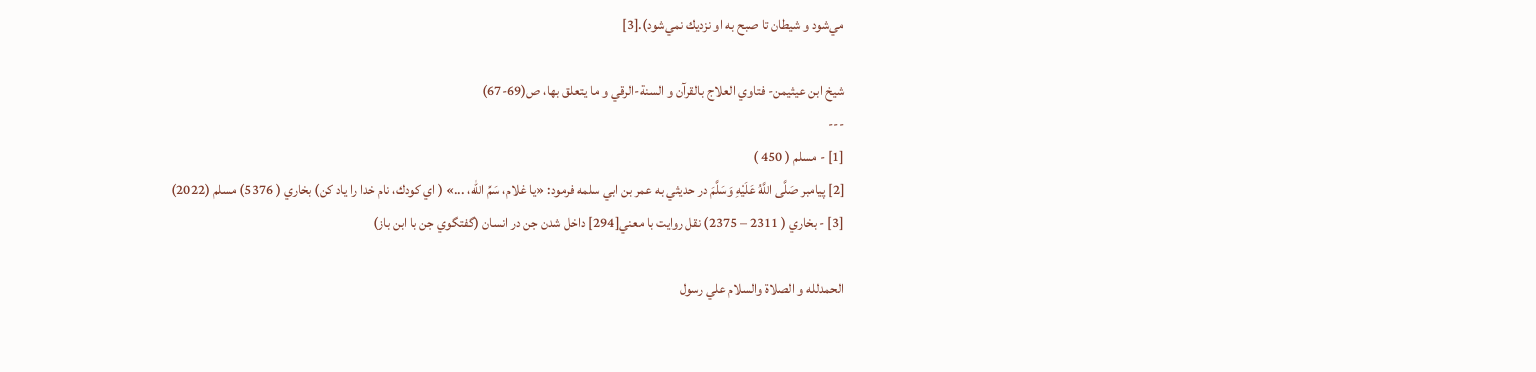مي‌شود و شيطان تا صبح به او نزديك نمي‌شود).[3]

شيخ ابن عيثيمن- فتاوي العلاج بالقرآن و السنة-الرقي و ما يتعلق بها، ص(69-67)
---
[1] - مسلم ( 450 )
[2] پیامبر صَلَّى اللَّهُ عَلَيْهِ وَسَلَّمَ در حديثي به عمر بن ابي سلمه فرمود: «یا غلام، سَمِّ الله، ...» ( اي كودك، نام خدا را ياد كن) بخاري ( 5376) مسلم (2022)
[3] - بخاري ( 2311 – 2375) نقل روايت با معني[294] داخل شدن جن در انسان (گفتگوي جن با ابن باز)

الحمدلله و الصلاة والسلام علي رسول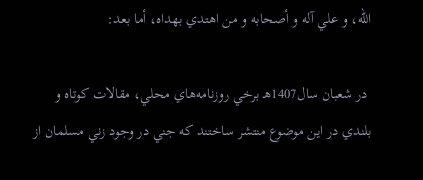الله، و علي آله و أصحابه و من اهتدي بهداه، أما بعد:

 در شعبان سال1407هـ برخي روزنامه‌هاي محلي، مقالات كوتاه و بلندي در اين موضوع منتشر ساختند كه جني در وجود زني مسلمان از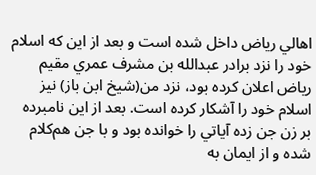اهالي رياض داخل شده است و بعد از اين كه اسلام خود را نزد برادر عبدالله بن مشرف عمري مقيم رياض اعلان كرده بود، نزد من(شيخ ابن باز) نيز اسلام خود را آشكار كرده است. بعد از اين نامبرده بر زن جن زده آياتي را خوانده بود و با جن هم‌كلام شده و از ايمان به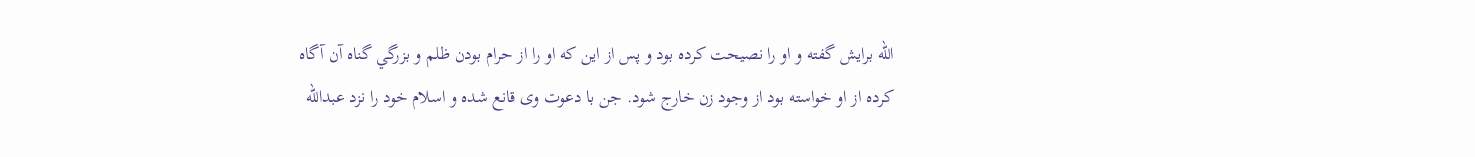الله برايش گفته و او را نصيحت كرده بود و پس از اين كه او را از حرام بودن ظلم و بزرگي گناه آن آگاه كرده از او خواسته بود از وجود زن خارج شود. جن با دعوت وی قانع شده و اسلام خود را نزد عبدالله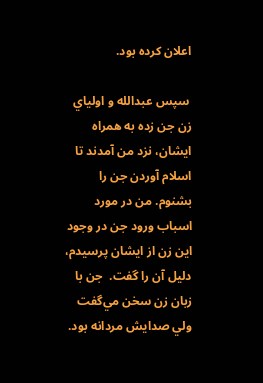اعلان كرده بود.

 سپس عبدالله و اولياي زن جن زده به همراه ايشان، نزد من آمدند تا اسلام آوردن جن را بشنوم. من در مورد اسباب ورود جن در وجود اين زن از ايشان پرسيدم، دليل آن را گفت.  جن با زبان زن سخن مي‌گفت ولي صدايش مردانه بود.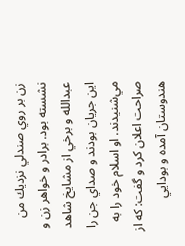زن بر روي صندلي نزديك من نشسته بود. برادر و خواهر زن و عبدالله و برخي از مشايخ شاهد اين جريان بودند و صداي جن را مي‌شنيدند. او اسلام خود را به صراحت اعلان كرد و گفت: كه از هندوستان آمده و بودايي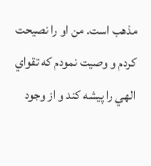مذهب است. من او را نصيحت كردم و وصيت نمودم كه تقواي الهي را پيشه كند و از وجود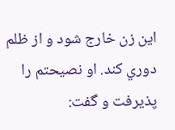اين زن خارج شود و از ظلم دوري كند. او نصيحتم را پذيرفت و گفت: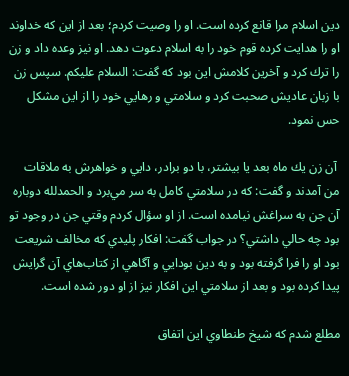دين اسلام مرا قانع كرده است. او را وصيت كردم؛ بعد از اين كه خداوند او را هدايت كرده قوم خود را به اسلام دعوت دهد. او نيز وعده داد و زن را ترك كرد و آخرين كلامش اين بود كه گفت: السلام عليكم. سپس زن با زبان عاديش صحبت كرد و سلامتي و رهايي خود را از اين مشكل حس نمود.

 آن زن يك ماه بعد يا بيشتر، با دو برادر، دايي و خواهرش به ملاقات من آمدند و گفت: كه در سلامتي كامل به سر مي‌برد و الحمدلله دوباره آن جن به سراغش نيامده است. از او سؤال كردم وقتي جن در وجود تو بود چه حالي داشتي؟ در جواب گفت: افكار پليدي كه مخالف شريعت بود او را فرا گرفته بود و به دين بودايي و آگاهي از كتاب‌هاي آن گرايش پيدا كرده بود و بعد از سلامتي اين افكار نيز از او دور شده است.

مطلع شدم كه شيخ طنطاوي اين اتفاق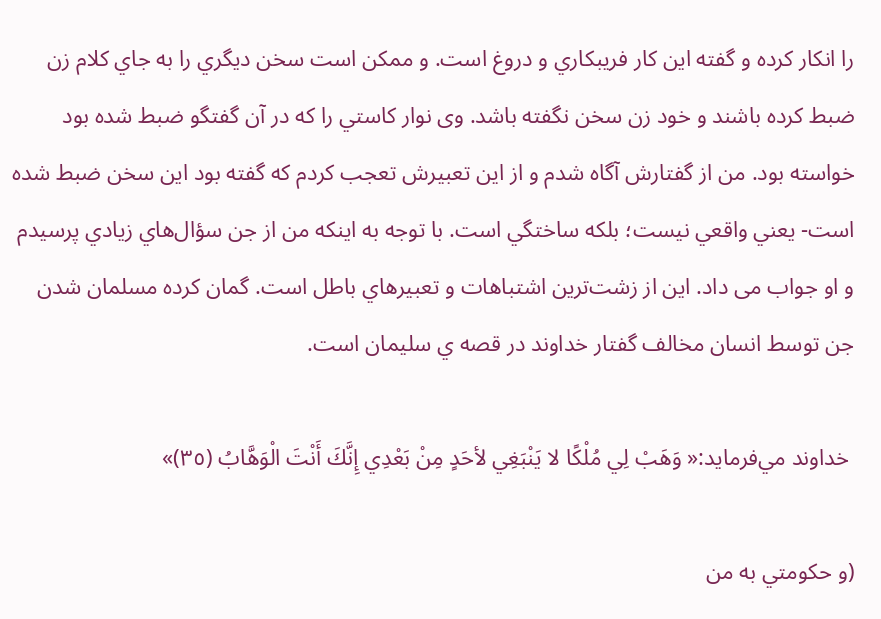را انكار كرده و گفته اين كار فريبكاري و دروغ است. و ممكن است سخن ديگري را به جاي كلام زن ضبط كرده باشند و خود زن سخن نگفته باشد. وی نوار كاستي را كه در آن گفتگو ضبط شده بود خواسته بود. من از گفتارش آگاه شدم و از اين تعبيرش تعجب كردم كه گفته بود اين سخن ضبط شده است- يعني واقعي نيست؛ بلكه ساختگي است. با توجه به اينكه من از جن سؤال‌هاي زيادي پرسيدم و او جواب می داد. اين از زشت‌ترين اشتباهات و تعبيرهاي باطل است. گمان كرده مسلمان شدن جن توسط انسان مخالف گفتار خداوند در قصه ي سليمان است.

 خداوند مي‌فرمايد:« وَهَبْ لِي مُلْكًا لا يَنْبَغِي لأحَدٍ مِنْ بَعْدِي إِنَّكَ أَنْتَ الْوَهَّابُ (٣٥)»

(و حكومتي به من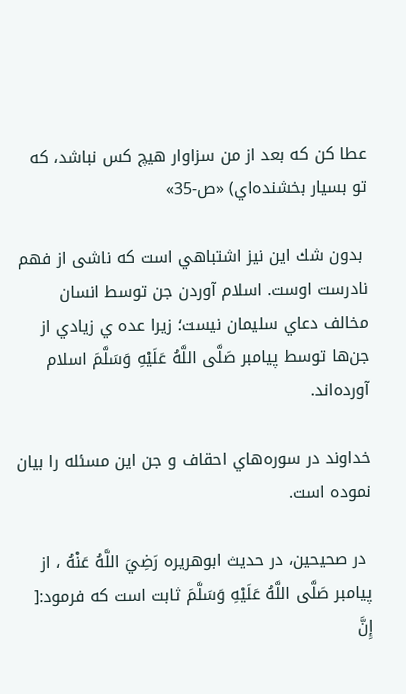عطا كن كه بعد از من سزاوار هيچ كس نباشد، كه تو بسيار بخشنده‌اي) «ص-35»

 بدون شك اين نيز اشتباهي است که ناشی از فهم نادرست اوست. اسلام آوردن جن توسط انسان مخالف دعاي سليمان نيست؛ زيرا عده ي زيادي از جن‌ها توسط پيامبر صَلَّى اللَّهُ عَلَيْهِ وَسَلَّمَ اسلام آورده‌اند.

خداوند در سوره‌هاي احقاف و جن اين مسئله را بیان نموده است.

 در صحيحين، در حديث ابوهريره رَضِيَ اللَّهُ عَنْهُ ، از پيامبر صَلَّى اللَّهُ عَلَيْهِ وَسَلَّمَ ثابت است كه فرمود:[ إِنَّ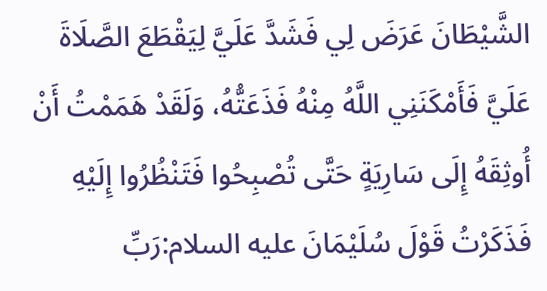الشَّيْطَانَ عَرَضَ لِي فَشَدَّ عَلَيَّ لِيَقْطَعَ الصَّلَاةَ عَلَيَّ فَأَمْكَنَنِي اللَّهُ مِنْهُ فَذَعَتُّهُ، وَلَقَدْ هَمَمْتُ أَنْ أُوثِقَهُ إِلَى سَارِيَةٍ حَتَّى تُصْبِحُوا فَتَنْظُرُوا إِلَيْهِ فَذَكَرْتُ قَوْلَ سُلَيْمَانَ علیه السلام:رَبِّ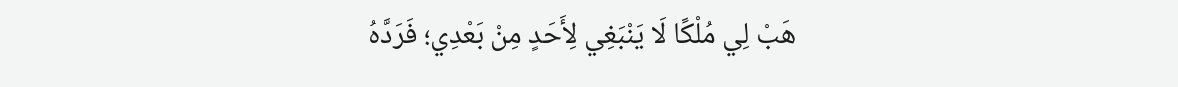هَبْ لِي مُلْكًا لَا يَنْبَغِي لِأَحَدٍ مِنْ بَعْدِي؛ فَرَدَّهُ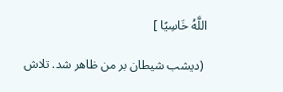اللَّهُ خَاسِيًا ]

 (ديشب شيطان بر من ظاهر شد. تلاش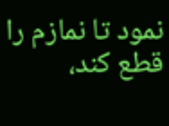نمود تا نمازم را قطع كند،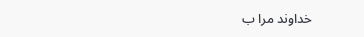خداوند مرا ب